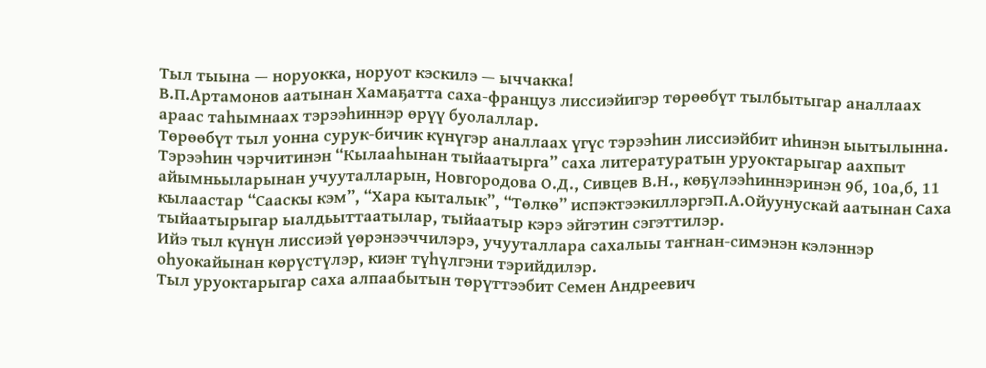Тыл тыына — норуокка, норуот кэскилэ — ыччакка!
В.П.Артамонов аатынан Хамаҕатта саха-француз лиссиэйигэр төрөөбүт тылбытыгар аналлаах араас таһымнаах тэрээһиннэр өрүү буолаллар.
Төрөөбүт тыл уонна сурук-бичик күнүгэр аналлаах үгүс тэрээһин лиссиэйбит иһинэн ыытылынна.
Тэрээһин чэрчитинэн “Кылааһынан тыйаатырга” саха литературатын уруоктарыгар аахпыт айымньыларынан учууталларын, Новгородова О.Д., Сивцев В.Н., көҕүлээһиннэринэн 9б, 10а,б, 11 кылаастар “Сааскы кэм”, “Хара кыталык”, “Төлкө” испэктээкиллэргэП.А.Ойуунускай аатынан Саха тыйаатырыгар ыалдьыттаатылар, тыйаатыр кэрэ эйгэтин сэгэттилэр.
Ийэ тыл күнүн лиссиэй үөрэнээччилэрэ, учууталлара сахалыы таҥнан-симэнэн кэлэннэр оһуокайынан көрүстүлэр, киэҥ түһүлгэни тэрийдилэр.
Тыл уруоктарыгар саха алпаабытын төрүттээбит Семен Андреевич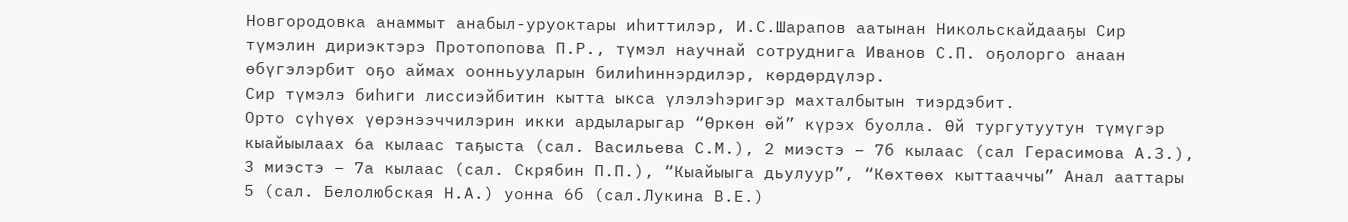Новгородовка анаммыт анабыл-уруоктары иһиттилэр, И.С.Шарапов аатынан Никольскайдааҕы Сир түмэлин дириэктэрэ Протопопова П.Р., түмэл научнай сотруднига Иванов С.П. оҕолорго анаан өбүгэлэрбит оҕо аймах оонньууларын билиһиннэрдилэр, көрдөрдүлэр.
Сир түмэлэ биһиги лиссиэйбитин кытта ыкса үлэлэһэригэр махталбытын тиэрдэбит.
Орто сүһүөх үөрэнээччилэрин икки ардыларыгар “Өркөн өй” күрэх буолла. Өй тургутуутун түмүгэр кыайыылаах 6а кылаас таҕыста (сал. Васильева С.М.), 2 миэстэ – 7б кылаас (сал Герасимова А.З.), 3 миэстэ – 7а кылаас (сал. Скрябин П.П.), “Кыайыыга дьулуур”, “Көхтөөх кыттааччы” Анал ааттары 5 (сал. Белолюбская Н.А.) уонна 6б (сал.Лукина В.Е.)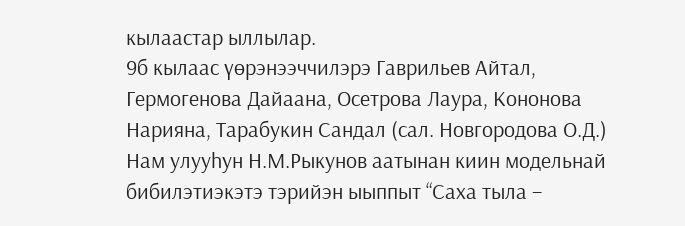кылаастар ыллылар.
9б кылаас үөрэнээччилэрэ Гаврильев Айтал, Гермогенова Дайаана, Осетрова Лаура, Кононова Нарияна, Тарабукин Сандал (сал. Новгородова О.Д.) Нам улууһун Н.М.Рыкунов аатынан киин модельнай бибилэтиэкэтэ тэрийэн ыыппыт “Саха тыла –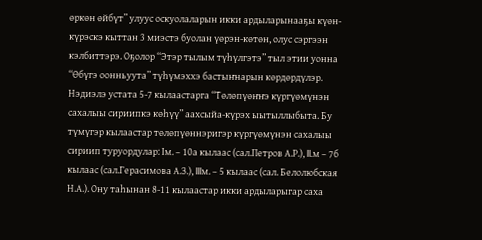өркөн өйбүт” улуус оскуолаларын икки ардыларынааҕы күөн-күрэскэ кыттан 3 миэстэ буолан үөрэн-көтөн, олус сэргээн кэлбиттэрэ. Оҕолор “Этэр тылым түһүлгэтэ” тыл этии уонна “Өбүгэ оонньуута” түһүмэххэ бастыҥнарын көрдөрдүлэр.
Нэдиэлэ устата 5-7 кылаастарга “Төлөпүөҥҥэ күргүөмүнэн сахалыы сириипкэ көһүү” аахсыйа-күрэх ыытыллыбыта. Бу түмүгэр кылаастар төлөпүөннэригэр күргүөмүнэн сахалыы сириип туруордулар: Iм. – 10а кылаас (сал.Петров А.Р.), II.м – 7б кылаас (сал.Герасимова А.З.), IIIм. – 5 кылаас (сал. Белолюбская Н.А.). Ону таһынан 8-11 кылаастар икки ардыларыгар саха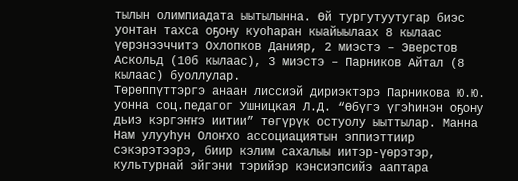тылын олимпиадата ыытылынна. Өй тургутуутугар биэс уонтан тахса оҕону куоһаран кыайыылаах 8 кылаас үөрэнээччитэ Охлопков Данияр, 2 миэстэ – Эверстов Аскольд (10б кылаас), 3 миэстэ – Парников Айтал (8 кылаас) буоллулар.
Төрөппүттэргэ анаан лиссиэй дириэктэрэ Парникова Ю.Ю. уонна соц.педагог Ушницкая Л.Д. “Өбүгэ үгэһинэн оҕону дьиэ кэргэҥҥэ иитии” төгүрүк остуолу ыыттылар. Манна Нам улууһун Олоҥхо ассоциациятын эппиэттиир сэкэрэтээрэ, биир кэлим сахалыы иитэр-үөрэтэр, культурнай эйгэни тэрийэр кэнсиэпсийэ ааптара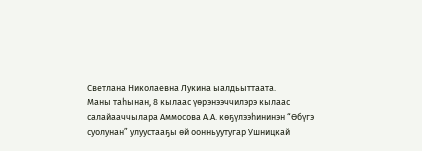Светлана Николаевна Лукина ыалдьыттаата.
Маны таһынан, 8 кылаас үөрэнээччилэрэ кылаас салайааччылара Аммосова А.А. көҕүлээһининэн “Өбүгэ суолунан” улуустааҕы өй оонньуутугар Ушницкай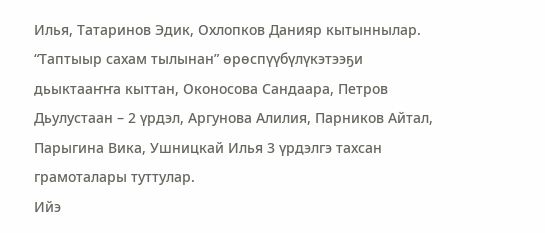Илья, Татаринов Эдик, Охлопков Данияр кытыннылар. “Таптыыр сахам тылынан” өрөспүүбүлүкэтээҕи дьыктааҥҥа кыттан, Оконосова Сандаара, Петров Дьулустаан – 2 үрдэл, Аргунова Алилия, Парников Айтал, Парыгина Вика, Ушницкай Илья 3 үрдэлгэ тахсан грамоталары туттулар.
Ийэ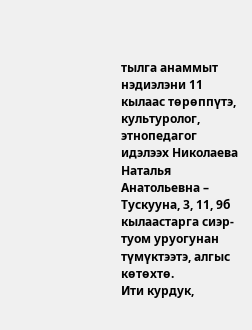тылга анаммыт нэдиэлэни 11 кылаас төрөппүтэ, культуролог, этнопедагог идэлээх Николаева Наталья Анатольевна – Тускууна, 3, 11, 9б кылаастарга сиэр-туом уруогунан түмүктээтэ, алгыс көтөхтө.
Ити курдук,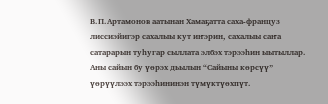В.П.Артамонов аатынан Хамаҕатта саха-француз лиссиэйигэр сахалыы кут иҥэрин, сахалыы саҥа сатарарын туһугар сыллата элбэх тэрээһин ыытыллар. Аны сайын бу үөрэх дьылын “Сайыны көрсүү” үөрүүлээх тэрээһининэн түмүктүөхпүт.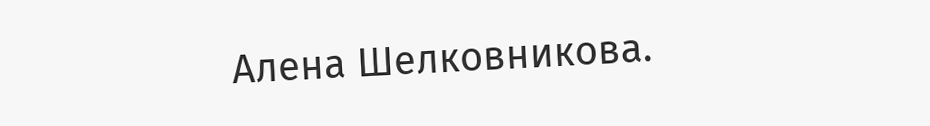Алена Шелковникова.